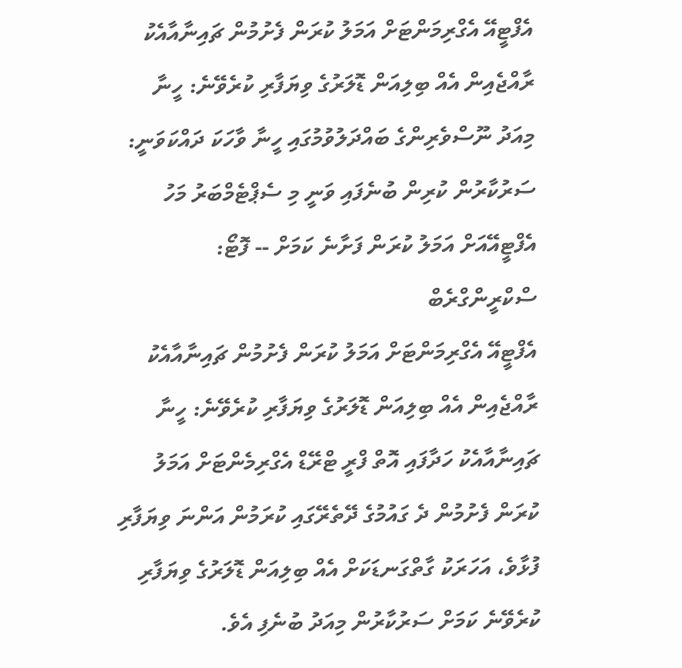އެފްޓީއޭ އެގްރިމަންޓަށް އަމަލު ކުރަން ފެށުމުން ޗައިނާއާއެކު ރާއްޖެއިން އެއް ބިލިއަން ޑޮލަރުގެ ވިޔަފާރި ކުރެވޭނެ: ހީނާ
މިއަދު ނޫސްވެރިންގެ ބައްދަލުވުމުގައި ހީނާ ވާހަކަ ދައްކަވަނީ: ސަރުކާރުން ކުރިން ބުނެފައި ވަނީ މި ސެޕްޓެމްބަރު މަހު އެފްޓީއޭއަށް އަމަލު ކުރަން ފަށާނެ ކަމަށް -- ފޮޓޯ: ސްކްރީންގްރެބް
އެފްޓީއޭ އެގްރިމަންޓަށް އަމަލު ކުރަން ފެށުމުން ޗައިނާއާއެކު ރާއްޖެއިން އެއް ބިލިއަން ޑޮލަރުގެ ވިޔަފާރި ކުރެވޭނެ: ހީނާ
ޗައިނާއާއެކު ހަދާފައި އޮތް ފްރީ ޓްރޭޑް އެގްރިމެންޓަށް އަމަލު ކުރަން ފެށުމުން ދެ ގައުމުގެ ދޭތެރޭގައި ކުރަމުން އަންނަ ވިޔަފާރި ފުޅާވެ، އަހަރަކު ގާތްގަނޑަކަށް އެއް ބިލިއަން ޑޮލަރުގެ ވިޔަފާރި ކުރެވޭނެ ކަމަށް ސަރުކާރުން މިއަދު ބުނެފި އެވެ.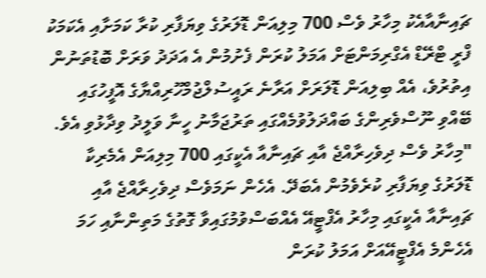ޗައިނާއާއެކު މިހާރު ވެސް 700 މިލިއަން ޑޮލަރުގެ ވިޔަފާރި ކުރާ ކަމަށާއި އެކަމަކު ފްރީ ޓްރޭޑް އެގްރިމަންޓަށް އަމަލު ކުރަން ފެށުމުން އެ އަދަދު ވަރަށް ބޮޑުތަނުން އިތުރުވެ، އެއް ބިލިއަން ޑޮލަރަށް އަރާނެ ރައީސުލްޖުމްހޫރިއްޔާގެ އޮފީހުގައި ބޭއްވި ނޫސްވެރިންގެ ބައްދަލުވުމެއްގައި ތަރުޖަމާނު ހީނާ ވަލީދު ވިދާޅުވި އެވެ.
"މިހާރު ވެސް ދިވެހިރާއްޖެ އާއި ޗައިނާއާ އެކީގައި 700 މިލިއަން އެމެރިކާ ޑޮލަރުގެ ވިޔަފާރި ކުރެވެމުން އެބަދޭ. އެހެން ނަމަވެސް ދިވެހިރާއްޖެ އާއި ޗައިނާއާ އެކީގައި މިހާރު އެފްޓީއޭ އެއްބަސްވުމުގައިވާ ގޮތުގެ މަތިންނާއި ހަމަ އެހެންމެ އެފްޓީއޭއަށް އަމަލު ކުރަން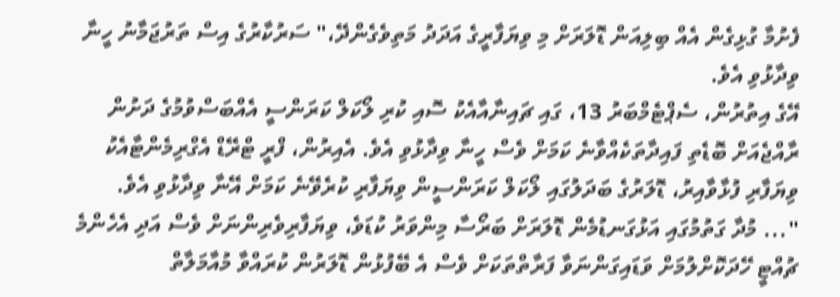ފެށުމާ ގުޅިގެން އެއް ބިލިއަން ޑޮލަރަށް މި ވިޔަފާރީގެ އަދަދު މަތިވެގެންދޭ،" ސަރުކާރުގެ އިސް ތަރުޖަމާނު ހީނާ ވިދާޅުވި އެވެ.
އޭގެ އިތުރުން، ސެޕްޓެމްބަރު 13، ގައި ޗައިނާއާއެކު ސޮއި ކުރި ލޯކަލް ކަރަންސީ އެއްބަސްވުމުގެ ދަށުން ރާއްޖެއަށް ބޮޑެތި ފައިދާތަކެއްވާނެ ކަމަށް ވެސް ހީނާ ވިދާޅުވި އެވެ. އެއިރުން، ފްރީ ޓްރޭޑް އެގްރިމެންޓާއެކު ވިޔަފާރި ފުޅާވާއިރު، ޑޮލަރުގެ ބަދަލުގައި ލޯކަލް ކަރަންސީން ވިޔަފާރި ކުރެވޭނެ ކަމަށް އޭނާ ވިދާޅުވި އެވެ.
"... މުދާ ގަތުމުގައި އަޅުގަނޑުމެން ޑޮލަރަށް ބަރޯސާ މިންވަރު ކުޑަވެ، ވިޔަފާރިވެރިންނަށް ވެސް އަދި އެހެންމެ ޗުއްޓީ ހޭދަކޮށްލުމަށް ވަޑައިގަންނަވާ ފަރާތްތަކަށް ވެސް އެ ބޭފުޅުން ޑޮލަރުން ކުރައްވާ މުއާމަލާތް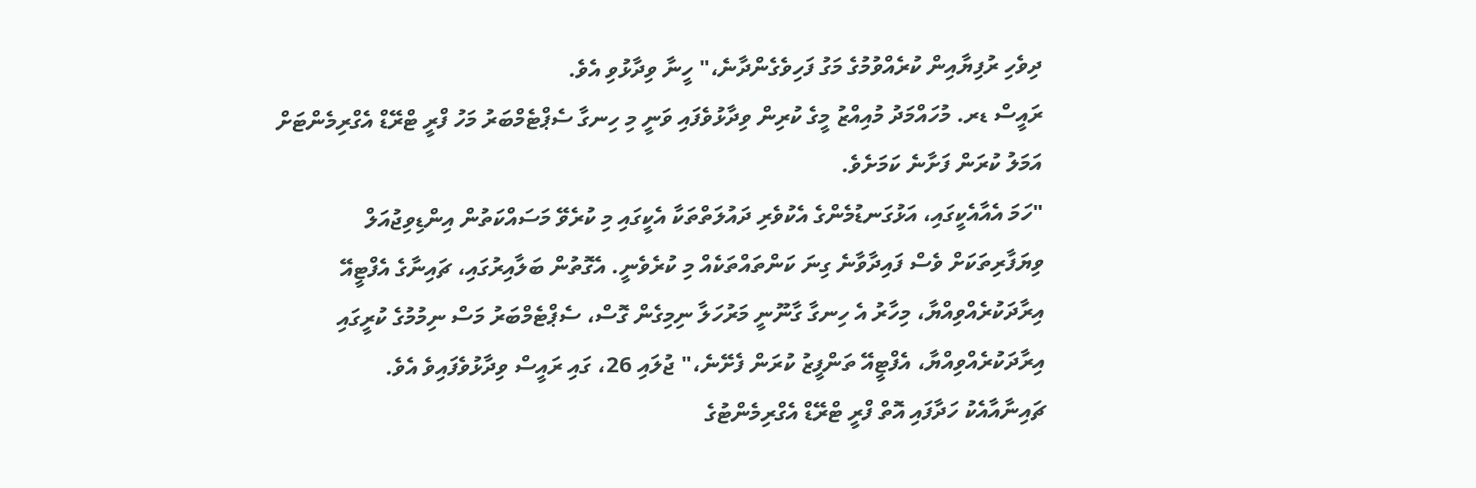ދިވެހި ރުފިޔާއިން ކުރެއްވުމުގެ މަގު ފަހިވެގެންދާނެ،" ހީނާ ވިދާޅުވި އެވެ.
ރައީސް ޑރ. މުހައްމަދު މުއިއްޒު މީގެ ކުރިން ވިދާޅުވެފައި ވަނީ މި ހިނގާ ސެޕްޓެމްބަރު މަހު ފްރީ ޓްރޭޑް އެގްރިމެންޓަށް އަމަލު ކުރަން ފަށާނެ ކަމަށެވެ.
"ހަމަ އެއާއެކީގައި، އަޅުގަނޑުމެންގެ އެކުވެރި ދައުލަތްތަކާ އެކީގައި މި ކުރެވޭ މަސައްކަތުން އިންޑިވިޖުއަލް ވިޔަފާރިތަކަށް ވެސް ފައިދާވާނެ ގިނަ ކަންތައްތަކެއް މި ކުރެވެނީ. އެގޮތުން ބަލާއިރުގައި، ޗައިނާގެ އެފްޓީއޭ އިރާދަކުރެއްވިއްޔާ، މިހާރު އެ ހިނގާ ގާނޫނީ މަރުހަލާ ނިމިގެން ގޮސް، ސެޕްޓެމްބަރު މަސް ނިމުމުގެ ކުރީގައި އިރާދަކުރެއްވިއްޔާ، އެފްޓީއޭ ތަންފީޒު ކުރަން ފެށޭނެ،" ޖުލައި 26، ގައި ރައީސް ވިދާޅުވެފައިވެ އެވެ.
ޗައިނާއާއެކު ހަދާފައި އޮތް ފްރީ ޓްރޭޑް އެގްރިމެންޓުގެ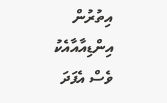އިތުރުން އިންޑިއާއާއެކު ވެސް އެފަދަ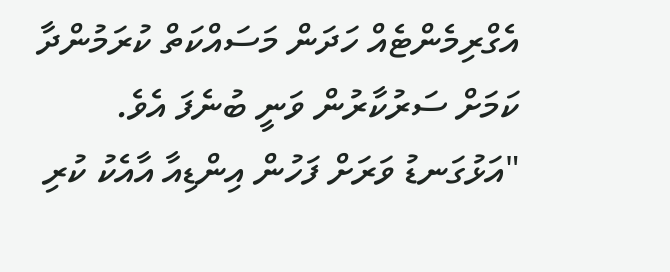އެގްރިމެންޓެއް ހަދަން މަސައްކަތް ކުރަމުންދާ ކަމަށް ސަރުކާރުން ވަނީ ބުނެފަ އެވެ.
"އަޅުގަނޑު ވަރަށް ފަހުން އިންޑިއާ އާއެކު ކުރި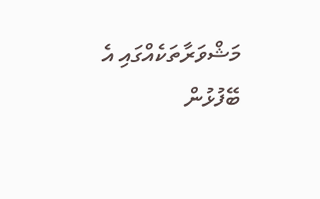މަޝްވަރާތަކެއްގައި އެ ބޭފުޅުން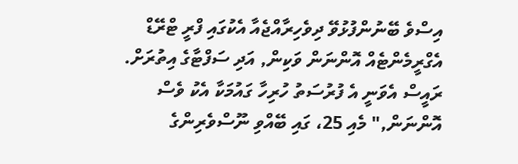އިސްވެ ބޭނުންފުޅުވޭ ދިވެހިރާއްޖެއާ އެކުގައި ފްރީ ޓްރޭޑް އެގްރީމެންޓެއް އޮންނަން ވަކިން, އަދި ސަފްޓާގެ އިތުރަށް. ރައީސް އެވަނީ އެ ފުރުސަތު ހުރިހާ ގައުމަކާ އެކު ވެސް އޮންނަން," މެއި 25، ގައި ބޭއްވި ނޫސްވެރިންގެ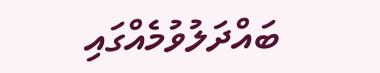ބައްދަލުވުމެއްގައި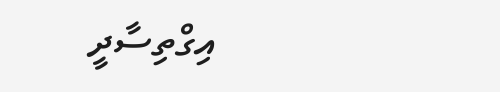އިގްތިސާދީ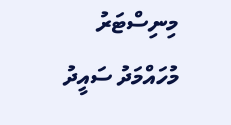މިނިސްޓަރު މުހައްމަދު ސައީދު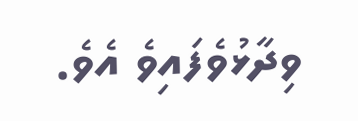ވިދާޅުވެފައިވެ އެވެ.